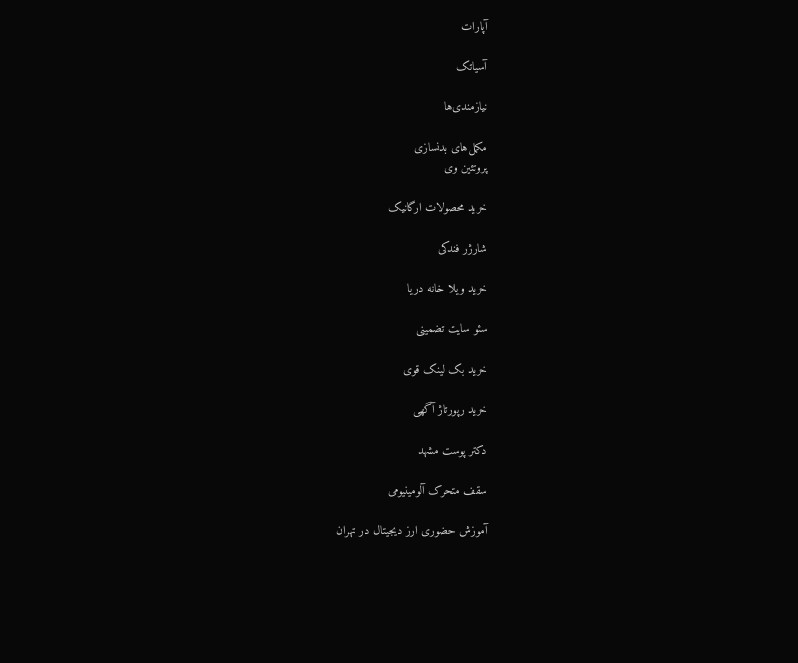آپارات

آسیاتک

نیازمندی‌ها

مکمل‌های بدنسازی
پروتئین وی

خرید محصولات ارگانیک

شارژر فندکی

خرید ویلا خانه دریا

سئو سایت تضمینی

خرید بک لینک قوی

خرید رپورتاژ آگهی

دکتر پوست مشهد

سقف متحرک آلومینیومی

آموزش حضوری ارز دیجیتال در تهران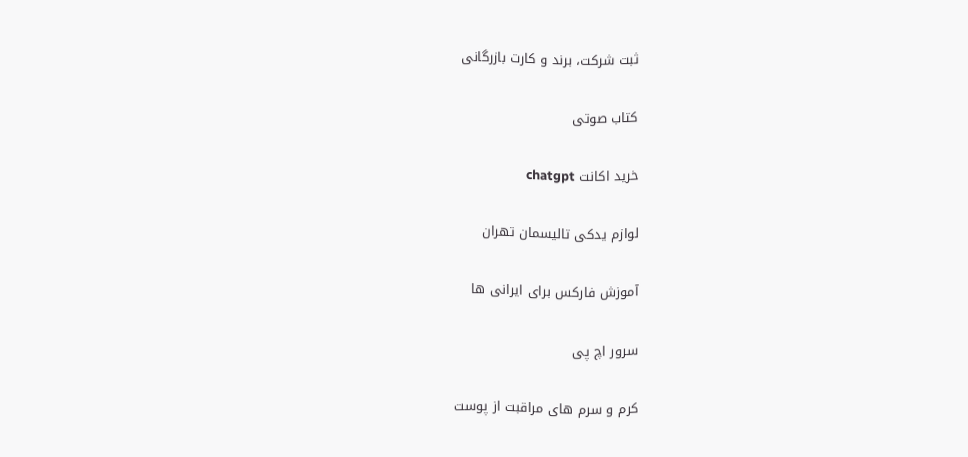ثبت شرکت، برند و کارت بازرگانی

کتاب صوتی

خرید اکانت chatgpt

لوازم یدکی تالیسمان تهران

آموزش فارکس برای ایرانی ها

سرور اچ پی

کرم و سرم های مراقبت از پوست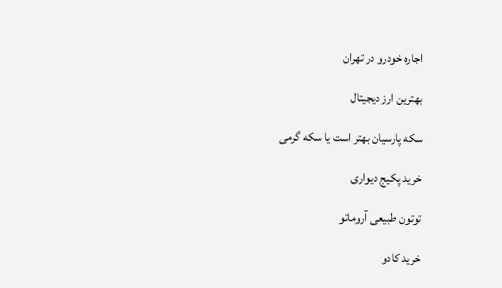اجاره خودرو در تهران

بهترین ارز دیجیتال

سکه پارسیان بهتر است یا سکه گرمی

خرید پکیج دیواری

توتون طبیعی آروماتو

خرید کادو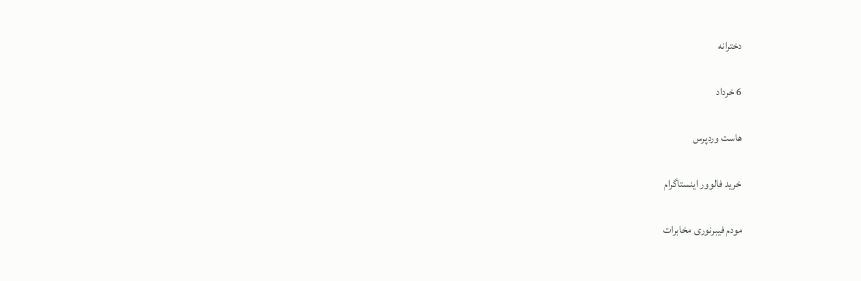دخترانه

6 خرداد

هاست وردپرس

خرید فالوور اینستاگرام

مودم فیبرنوری مخابرات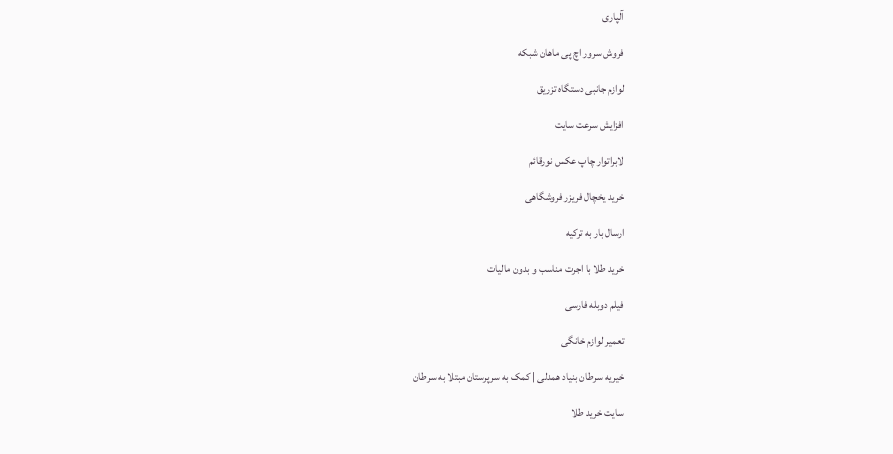آلپاری

فروش سرور اچ پی ماهان شبکه

لوازم جانبی دستگاه تزریق

افزایش سرعت سایت

لابراتوار چاپ عکس نورقائم

خرید یخچال فریزر فروشگاهی

ارسال بار به ترکیه

خرید طلا با اجرت مناسب و بدون مالیات

فیلم دوبله فارسی

تعمیر لوازم خانگی

خیریه سرطان بنیاد همدلی | کمک به سرپرستان مبتلا به سرطان

سایت خرید طلا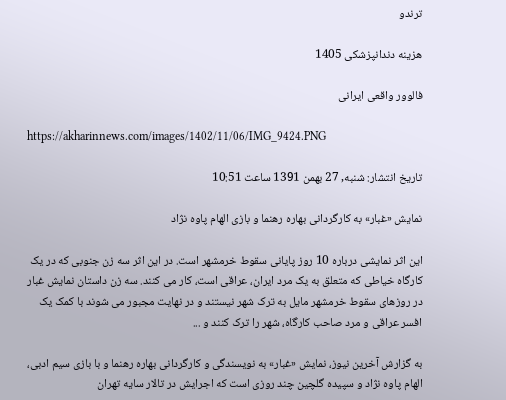ترندو

هزینه دندانپزشکی 1405

فالوور واقعی ایرانی

https://akharinnews.com/images/1402/11/06/IMG_9424.PNG

تاریخ انتشار: شنبه, 27 بهمن 1391 ساعت 10:51

نمایش «غبار» به کارگردانی بهاره رهنما و بازی الهام پاوه نژاد

این اثر نمایشی درباره 10 روز پایانی سقوط خرمشهر است. در این اثر سه زن جنوبی که در یک کارگاه خیاطی که متعلق به یک مرد ایران، عراقی است، کار می کنند. سه زن داستان نمایش غبار در روزهای سقوط خرمشهر مایل به ترک شهر نیستند و در نهایت مجبور می شوند با کمک یک افسر عراقی و مرد صاحب کارگاه، شهر را ترک کنند و ...

به گزارش آخرین نیوز، نمایش «غبار» به نویسندگی و کارگردانی بهاره رهنما و با بازی سیم ادبی، الهام پاوه نژاد و سپیده گلچین چند روزی است که اجرایش در تالار سایه تهران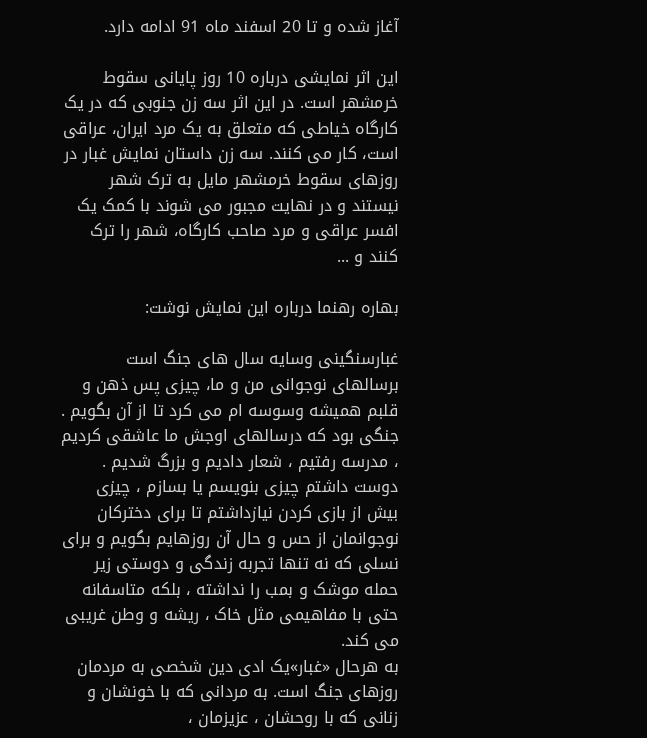آغاز شده و تا 20 اسفند ماه 91 ادامه دارد.

این اثر نمایشی درباره 10 روز پایانی سقوط خرمشهر است. در این اثر سه زن جنوبی که در یک کارگاه خیاطی که متعلق به یک مرد ایران، عراقی است، کار می کنند. سه زن داستان نمایش غبار در روزهای سقوط خرمشهر مایل به ترک شهر نیستند و در نهایت مجبور می شوند با کمک یک افسر عراقی و مرد صاحب کارگاه، شهر را ترک کنند و ...

بهاره رهنما درباره این نمایش نوشت:

غبارسنگینی وسایه سال های جنگ است برسالهای نوجوانی من و ما، چیزی پس ذهن و قلبم همیشه وسوسه ام می کرد تا از آن بگویم . جنگی بود که درسالهای اوجش ما عاشقی کردیم ، مدرسه رفتیم ، شعار دادیم و بزرگ شدیم .
دوست داشتم چیزی بنویسم یا بسازم ، چیزی بیش از بازی کردن نیازداشتم تا برای دخترکان نوجوانمان از حس و حال آن روزهایم بگویم و برای نسلی که نه تنها تجربه زندگی و دوستی زیر حمله موشک و بمب را نداشته ، بلکه متاسفانه حتی با مفاهیمی مثل خاک ، ریشه و وطن غریبی می کند.
به هرحال «غبار»یک ادی دین شخصی به مردمان روزهای جنگ است. به مردانی که با خونشان و زنانی که با روحشان ، عزیزمان ،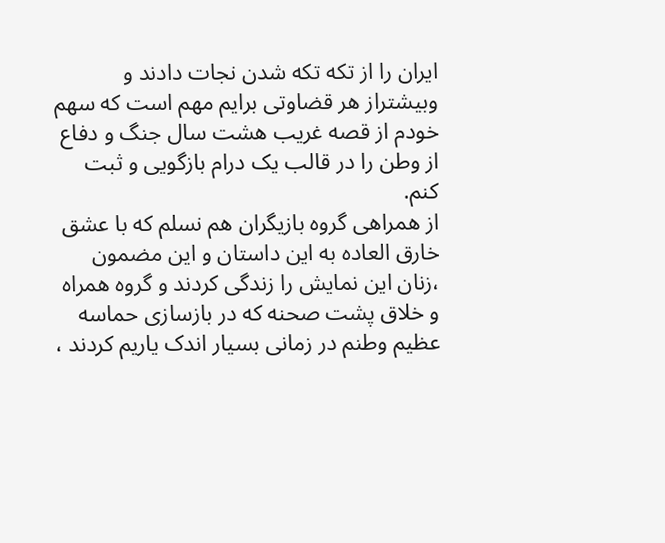ایران را از تکه تکه شدن نجات دادند و وبیشتراز هر قضاوتی برایم مهم است که سهم خودم از قصه غریب هشت سال جنگ و دفاع از وطن را در قالب یک درام بازگویی و ثبت کنم.
از همراهی گروه بازیگران هم نسلم که با عشق خارق العاده به این داستان و این مضمون ،زنان این نمایش را زندگی کردند و گروه همراه و خلاق پشت صحنه که در بازسازی حماسه عظیم وطنم در زمانی بسیار اندک یاریم کردند ،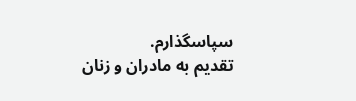سپاسگذارم.
تقدیم به مادران و زنان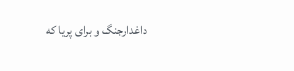داغدارجنگ و برای پریا که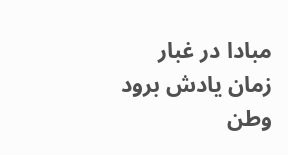مبادا در غبار زمان یادش برود وطن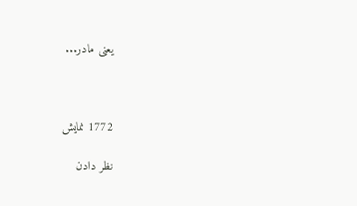یعنی مادر...



1772 نمایش

نظر دادن